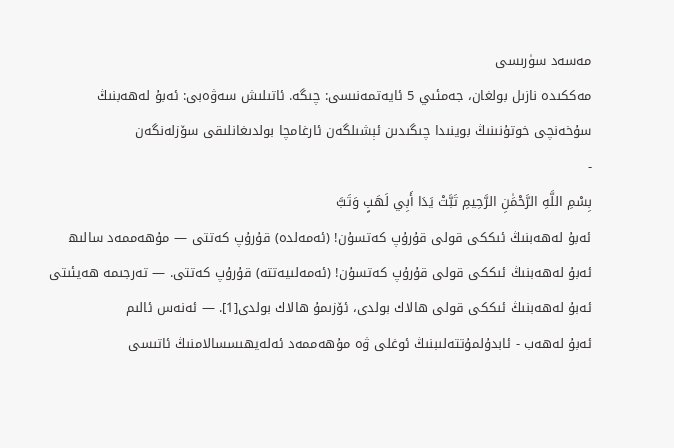مەسەد سۈرىسى
مەككىدە نازىل بولغان، جەمئىي 5 ئايەتمەنىسى: چىگە. ئاتىلىش سەۋەبى: ئەبۇ لەھەبنىڭ سۇخەنچى خوتۇنىنىڭ بوينىدا چىگىدىن ئېشىلگەن ئارغامچا بولدىغانلىقى سۆزلەنگەن
-
بِسْمِ اللَّهِ الرَّحْمَٰنِ الرَّحِيمِ تَبَّتْ يَدَا أَبِي لَهَبٍ وَتَبَّ
ئەبۇ لەھەبنىڭ ئىككى قولى قۇرۇپ كەتسۇن! (ئەمەلدە) قۇرۇپ كەتتى — مۇھەممەد سالىھ
ئەبۇ لەھەبنىڭ ئىككى قولى قۇرۇپ كەتسۇن! (ئەمەلىيەتتە) قۇرۇپ كەتتى. — تەرجىمە ھەيئىتى
ئەبۇ لەھەبنىڭ ئىككى قولى ھالاك بولدى، ئۆزىمۇ ھالاك بولدى[1]. — ئەنەس ئالىم
ئەبۇ لەھەب - ئابدۇلمۇتتەلىبنىڭ ئوغلى ۋە مۇھەممەد ئەلەيھىسسالامنىڭ ئاتىسى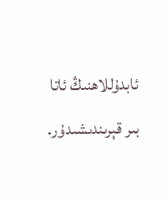ئابدۇللاھنىڭ ئاتا بىر قېرىندىشىدۇر.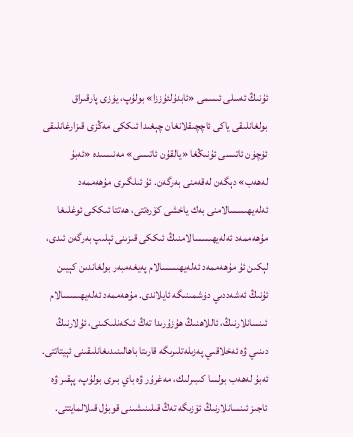ئۇنىڭ ئەسلى ئىسمى «ئابدۇلئۇززا» بولۇپ، يۈزى پارقىراق بولغانلىقى ياكى ئاچچىقلانغان چېغىدا ئىككى مەڭزى قىزارغانلىقى ئۈچۈن ئاتىسى ئۇنىڭغا «يالقۇن ئاتىسى» مەنىسىدە «ئەبۇ لەھەب» دېگەن لەقەمنى بەرگەن. ئۇ ئىلگىرى مۇھەممەد ئەلەيھىسسالامنى بەك ياخشى كۆرەتتى، ھەتتا ئىككى ئوغلىغا مۇھەممەد ئەلەيھىسسالامنىڭ ئىككى قىزىنى ئېلىپ بەرگەن ئىدى، لېكىن ئۇ مۇھەممەد ئەلەيھىسسالام پەيغەمبەر بولغاندىن كېيىن ئۇنىڭ ئەشەددىي دۈشمىنىگە ئايلاندى. مۇھەممەد ئەلەيھىسسالام ئىنسانلارنىڭ، ئاللاھنىڭ ھۇزۇرىدا تەڭ ئىكەنلىكىنى، ئۇلارنىڭ دىنىي ۋە ئەخلاقىي پەزىلەتلىرىگە قارىتا باھالىنىدىغانلىقىنى ئېيتاتتى. ئەبۇ لەھەب بولسا كىبىرلىك، مەغرۇر ۋە باي بىرى بولۇپ، پېقىر ۋە ئاجىز ئىنسانلارنىڭ ئۆزىگە تەڭ قىلىنىشىنى قوبۇل قىلالمايتتى.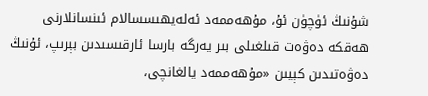شۇنىڭ ئۈچۈن ئۇ، مۇھەممەد ئەلەيھىسسالام ئىنسانلارنى ھەقكە دەۋەت قىلغىلى بىر يەرگە بارسا ئارقىسىدىن بېرىپ، ئۇنىڭ دەۋەتىدىن كېيىن «مۇھەممەد يالغانچى،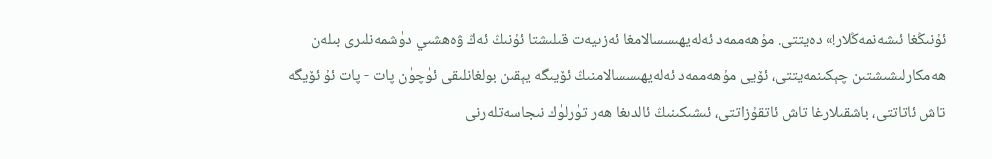ئۇنىڭغا ئىشەنمەڭلار!» دەيتتى. مۇھەممەد ئەلەيھىسسالامغا ئەزىيەت قىلىشتا ئۇنىڭ ئەڭ ۋەھشىي دۈشمەنلىرى بىلەن ھەمكارلىشىشتىن چېكىنمەيتتى، ئۆيى مۇھەممەد ئەلەيھىسسالامنىڭ ئۆيىگە يېقىن بولغانلىقى ئۈچۈن پات - پات ئۇ ئۆيگە تاش ئاتاتتى، باشقىلارغا تاش ئاتقۇزاتتى، ئىشىكىنىڭ ئالدىغا ھەر تۈرلۈك نىجاسەتلەرنى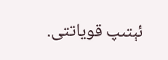ئېتىپ قوياتتى.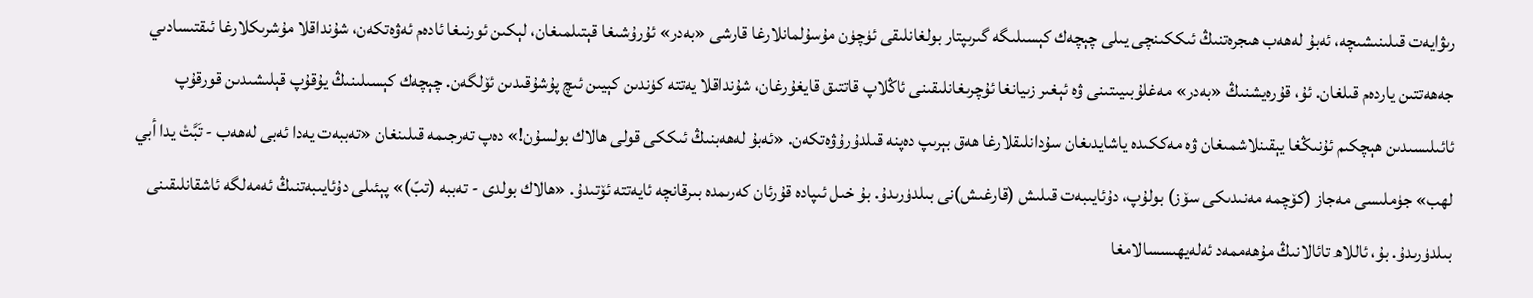رىۋايەت قىلىنىشىچە، ئەبۇ لەھەب ھىجرەتنىڭ ئىككىنچى يىلى چېچەك كېسىلىگە گىرىپتار بولغانلىقى ئۈچۈن مۇسۇلمانلارغا قارشى «بەدر» ئۇرۇشىغا قېتىلمىغان، لېكىن ئورنىغا ئادەم ئەۋەتكەن، شۇنداقلا مۇشرىكلارغا ئىقتىسادىي جەھەتتىن ياردەم قىلغان. ئۇ، قۇرەيشنىڭ «بەدر» مەغلۇبىيىتىنى ۋە ئېغىر زىيانغا ئۇچرىغانلىقىنى ئاڭلاپ قاتتىق قايغۇرغان، شۇنداقلا يەتتە كۈندىن كېيىن ئىچ پۇشۇقىدىن ئۆلگەن. چېچەك كېسىلىنىڭ يۇقۇپ قېلىشىدىن قورقۇپ ئائىلىسىدىن ھېچكىم ئۇنىڭغا يېقىنلاشمىغان ۋە مەككىدە ياشايدىغان سۇدانلىقلارغا ھەق بېرىپ دەپنە قىلدۇرۇۋەتكەن. «ئەبۇ لەھەبنىڭ ئىككى قولى ھالاك بولسۇن!» دەپ تەرجىمە قىلىنغان «تەببەت يەدا ئەبى لەھەب - تَبَّتْ يدا أبي لهب» جۈملىسى مەجاز (كۆچمە مەنىدىكى سۆز) بولۇپ، دۇئايىبەت قىلىش (قارغىش)نى بىلدۈرىدۇ. بۇ خىل ئىپادە قۇرئان كەرىمدە بىرقانچە ئايەتتە ئۆتىدۇ. «ھالاك بولدى - تەببە (تبّ)» پېئىلى دۇئايىبەتنىڭ ئەمەلگە ئاشقانلىقىنى بىلدۈرىدۇ. بۇ، ئاللاھ تائالانىڭ مۇھەممەد ئەلەيھىسسالامغا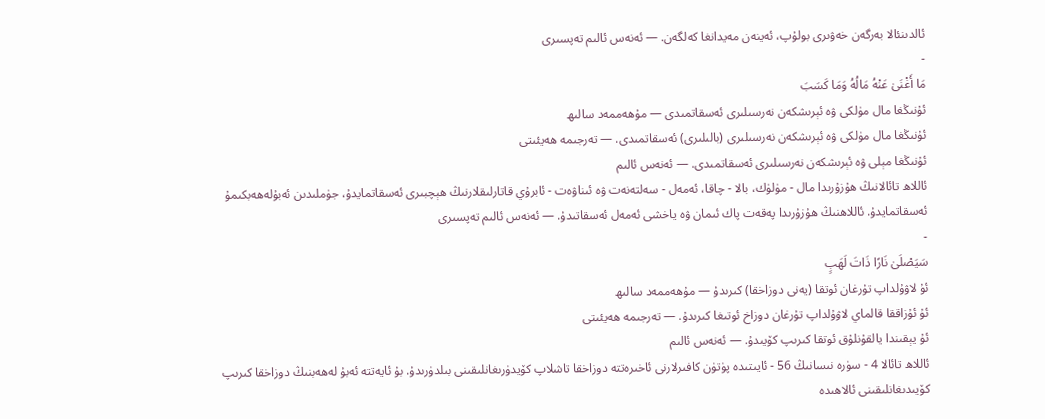ئالدىنئالا بەرگەن خەۋىرى بولۇپ، ئەينەن مەيدانغا كەلگەن. — ئەنەس ئالىم تەپسىرى
-
مَا أَغْنَىٰ عَنْهُ مَالُهُ وَمَا كَسَبَ
ئۇنىڭغا مال مۈلكى ۋە ئېرىشكەن نەرسىلىرى ئەسقاتمىدى — مۇھەممەد سالىھ
ئۇنىڭغا مال مۈلكى ۋە ئېرىشكەن نەرسىلىرى (بالىلىرى) ئەسقاتمىدى. — تەرجىمە ھەيئىتى
ئۇنىڭغا مېلى ۋە ئېرىشكەن نەرسىلىرى ئەسقاتمىدى. — ئەنەس ئالىم
ئاللاھ تائالانىڭ ھۇزۇرىدا مال - مۈلۈك، بالا - چاقا، ئەمەل - سەلتەنەت ۋە ئىناۋەت - ئابرۇي قاتارلىقلارنىڭ ھېچبىرى ئەسقاتمايدۇ، جۈملىدىن ئەبۇلەھەبكىمۇ ئەسقاتمايدۇ. ئاللاھنىڭ ھۇزۇرىدا پەقەت پاك ئىمان ۋە ياخشى ئەمەل ئەسقاتىدۇ. — ئەنەس ئالىم تەپسىرى
-
سَيَصْلَىٰ نَارًا ذَاتَ لَهَبٍ
ئۇ لاۋۇلداپ تۇرغان ئوتقا (يەنى دوزاخقا) كىرىدۇ — مۇھەممەد سالىھ
ئۇ ئۇزاققا قالماي لاۋۇلداپ تۇرغان دوزاخ ئوتىغا كىرىدۇ. — تەرجىمە ھەيئىتى
ئۇ يېقىندا يالقۇنلۇق ئوتقا كىرىپ كۆيىدۇ. — ئەنەس ئالىم
ئاللاھ تائالا 4 - سۈرە نىسانىڭ 56 - ئايىتىدە پۈتۈن كافىرلارنى ئاخىرەتتە دوزاخقا تاشلاپ كۆيدۈرىغانلىقىنى بىلدۈرىدۇ. بۇ ئايەتتە ئەبۇ لەھەبنىڭ دوزاخقا كىرىپ كۆيىدىغانلىقىنى ئالاھىدە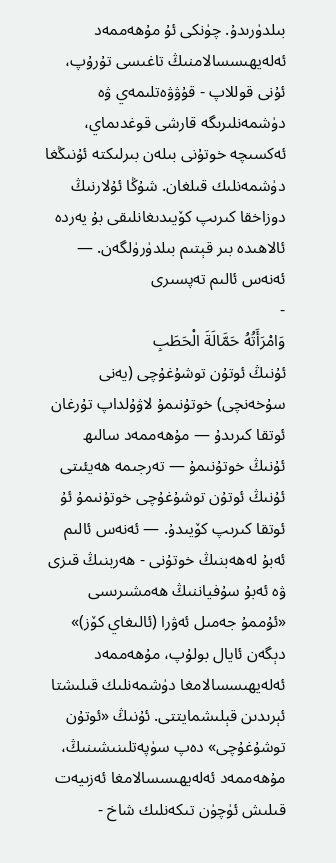بىلدۈرىدۇ. چۈنكى ئۇ مۇھەممەد ئەلەيھىسسالامنىڭ تاغىسى تۇرۇپ، ئۇنى قوللاپ - قۇۋۋەتلىمەي ۋە دۈشمەنلىرىگە قارشى قوغدىماي، ئەكسىچە خوتۇنى بىلەن بىرلىكتە ئۇنىڭغا دۈشمەنلىك قىلغان. شۇڭا ئۇلارنىڭ دوزاخقا كىرىپ كۆيىدىغانلىقى بۇ يەردە ئالاھىدە بىر قېتىم بىلدۈرۈلگەن. — ئەنەس ئالىم تەپسىرى
-
وَامْرَأَتُهُ حَمَّالَةَ الْحَطَبِ
ئۇنىڭ ئوتۇن توشۇغۇچى (يەنى سۇخەنچى) خوتۇنىمۇ لاۋۇلداپ تۇرغان ئوتقا كىرىدۇ — مۇھەممەد سالىھ
ئۇنىڭ خوتۇنىمۇ — تەرجىمە ھەيئىتى
ئۇنىڭ ئوتۇن توشۇغۇچى خوتۇنىمۇ ئۇ ئوتقا كىرىپ كۆيىدۇ. — ئەنەس ئالىم
ئەبۇ لەھەبنىڭ خوتۇنى - ھەربنىڭ قىزى ۋە ئەبۇ سۇفياننىڭ ھەمشىرىسى «ئۇممۇ جەمىل ئەۋرا (ئالىغاي كۆز)» دېگەن ئايال بولۇپ، مۇھەممەد ئەلەيھىسسالامغا دۈشمەنلىك قىلىشتا ئېرىدىن قېلىشمايتتى. ئۇنىڭ «ئوتۇن توشۇغۇچى» دەپ سۈپەتلىنىشىنىڭ، مۇھەممەد ئەلەيھىسسالامغا ئەزىيەت قىلىش ئۈچۈن تىكەنلىك شاخ -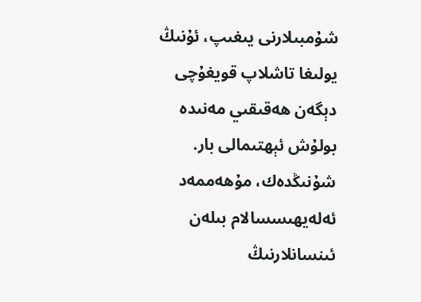شۇمبىلارنى يىغىپ، ئۇنىڭ يولىغا تاشلاپ قويغۇچى دېگەن ھەقىقىي مەنىدە بولۇش ئېھتىمالى بار. شۇنىڭدەك، مۇھەممەد ئەلەيھىسسالام بىلەن ئىنسانلارنىڭ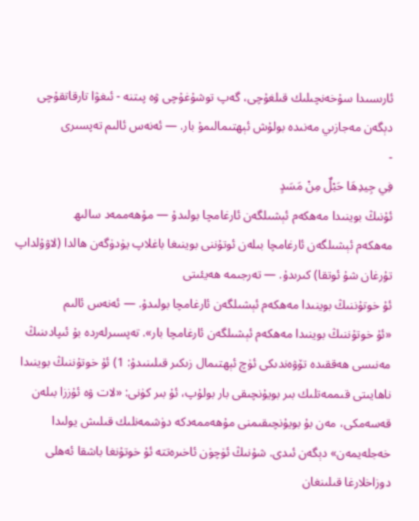ئارىسىدا سۇخەنچىلىك قىلغۇچى، گەپ توشۇغۇچى ۋە پىتنە - ئىغۋا تارقاتقۇچى دېگەن مەجازىي مەنىدە بولۇش ئېھتىمالىمۇ بار. — ئەنەس ئالىم تەپسىرى
-
فِي جِيدِهَا حَبْلٌ مِنْ مَسَدٍ
ئۇنىڭ بوينىدا مەھكەم ئېشىلگەن ئارغامچا بولىدۇ — مۇھەممەد سالىھ
مەھكەم ئېشىلگەن ئارغامچا بىلەن ئوتۇننى بوينىغا باغلاپ يۈدۈگەن ھالدا (لاۋۇلداپ تۇرغان شۇ ئوتقا) كىرىدۇ. — تەرجىمە ھەيئىتى
ئۇ خوتۇننىڭ بوينىدا مەھكەم ئېشىلگەن ئارغامچا بولىدۇ. — ئەنەس ئالىم
«ئۇ خوتۇننىڭ بوينىدا مەھكەم ئېشىلگەن ئارغامچا بار». تەپسىرلەردە بۇ ئىپادىنىڭ مەنىسى ھەققىدە تۆۋەندىكى ئۈچ ئېھتىمال زىكىر قىلىنىدۇ: 1) ئۇ خوتۇننىڭ بوينىدا ناھايىتى قىممەتلىك بىر بويۇنچىقى بار بولۇپ، ئۇ بىر كۈنى: «لات ۋە ئۇززا بىلەن قەسەمكى، مەن بۇ بويۇنچىقىمنى مۇھەممەدكە دۈشمەنلىك قىلىش يولىدا خەجلەيمەن» دېگەن ئىدى. شۇنىڭ ئۈچۈن ئاخىرەتتە ئۇ خوتۇنغا باشقا ئەھلى دوزاخلارغا قىلىنغان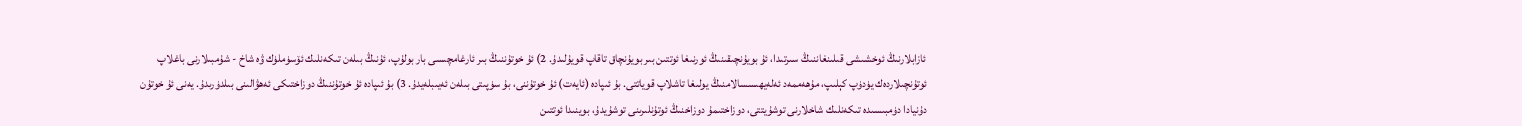ئازابلارنىڭ ئوخشىشى قىلىنغاننىڭ سىرتىدا، ئۇ بويۇنچىقىنىڭ ئورنىغا ئوتتىن بىر بويۇنچاق تاقاپ قويۇلىدۇ. 2) ئۇ خوتۇننىڭ بىر ئارغامچىسى بار بولۇپ، ئۇنىڭ بىلەن تىكەنلىك ئۆسۈملۈك ۋە شاخ - شۇمبىلارنى باغلاپ ئوتۇنچىلاردەك يۈدۈپ كېلىپ، مۇھەممەد ئەلەيھىسسالامنىڭ يولىغا تاشلاپ قوياتتى. بۇ ئىپادە (ئايەت) ئۇ خوتۇننى، بۇ سۈپىتى بىلەن ئەيىبلەيدۇ. 3) بۇ ئىپادە ئۇ خوتۇننىڭ دوزاختىكى ئەھۋالىنى بىلدۈرىدۇ. يەنى ئۇ خوتۇن دۇنيادا دۈمبىسىدە تىكەنلىك شاخلارنى توشۇيتتى، دوزاختىمۇ دوزاخنىڭ ئوتۇنلىرىنى توشۇيدۇ، بوينىدا ئوتتىن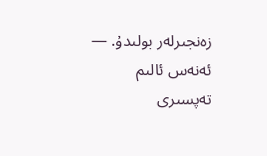زەنجىرلەر بولىدۇ. — ئەنەس ئالىم تەپسىرى